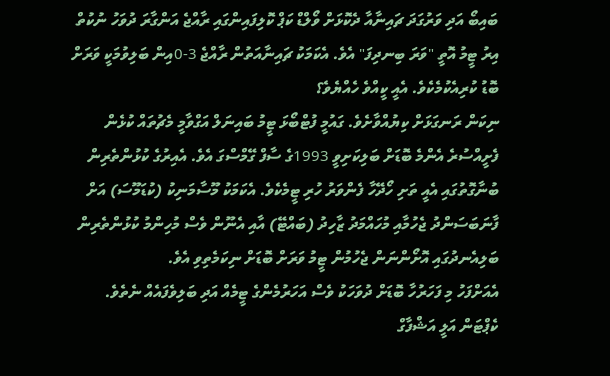ބައިބޯ އަދި ވަރުގަދަ ޗައިނާއާ ދެކޮޅަށް ވޯލްޑް ކަޕް ކޮލިފައިންގައި ރާއްޖެ އަންގާރަ ދުވަހު ނުކުތް އިރު ޓީމު އޮތީ "ވަރަ ބިނދިފަ" އެވެ. އެކަމަކު ޗައިނާއަތުން ރާއްޖެ 3-0އިން ބަލިވުމަކީ ވަރަށް ބޮޑު ކުރިއެކުމެކެވެ. އެއީ ކީއްވެ ހެއްޔެވެ؟
ނިކަން ރަނގަޅަށް ކިޔުއްވާށެވެ. ގައުމީ ފުޓްބޯޅަ ޓީމު ބައިނަލް އަގްވާމީ މެޗުތައް ކުޅެން ފެށީއްސުރެ އެންމެ ބޮޑަށް ބަލިކަށިވީ 1993ގެ ސާފް ގޭމްސްގަ އެވެ. އެއިރުގެ ކުޅުންތެރިން ބުނާގޮތުގައި އެއީ ތަށި ހޯދޭހާ ފެންވަރު ހުރި ޓީމެކެވެ. އެކަމަކު މޫސާމަނިކު (ކުޑަމޫސަ) އަށް ފާނަބަސަންދު ޖެހުމާއި މުހައްމަދު ޒާހިދު (ބައްޓޭ) އާއި އެނޫން ވެސް މުހިންމު ކުޅުންތެރިން ބަލިއެނދުގައި އޮށޯންނަން ޖެހުމުން ޓީމު ވަރަށް ބޮޑަށް ނިކަމެތިވި އެވެ.
އެއަށްފަހު މި ފަހަރުހާ ބޮޑަށް ދުވަހަކު ވެސް އަހަރުމެންގެ ޓީމެއް އަދި ބަލިވެފައެއް ނެތެވެ. ކެޕްޓަން އަލީ އަޝްފާގް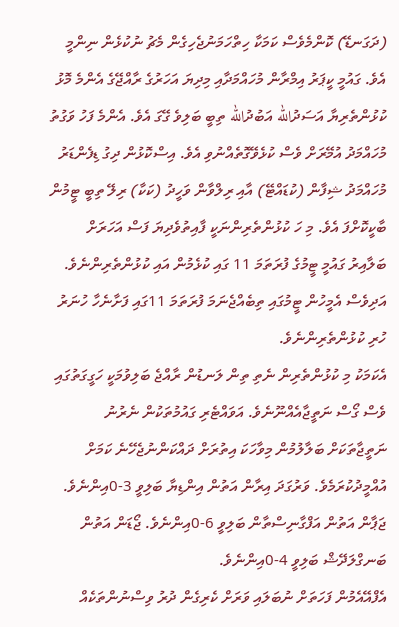(ދަގަނޑޭ) ކޮންމެވެސް ކަމަކާ ހިތްހަމަނުޖެހިގެން މެޗު ނުކުޅެން ނިންމީ އެވެ. ގައުމީ ކީޕަރު އިމްރާން މުހައްމަދާއި މިދިޔަ އަހަރުގެ ރާއްޖޭގެ އެންމެ މޮޅު ކުޅުންތެރިޔާ އަސަދުالله އަބުދުالله ތިބީ ބަލިވެ ގޭގަ އެވެ. އެންމެ ފަހު ވަގުތު މުހައްމަދު އުމޭރަށް ވެސް ކުޅެވޭގޮތެއްނުވި އެވެ. އިސްކޮޅުން ދިގު ޑިފެންޑަރު މުހައްމަދު ޝިފާން (ކުޑައްޓޭ) އާއި ރިލްވާން ވަހީދު (ކަކާ) ރިލޭ ތިބީ ޓީމުން ބާކީކޮށްފަ އެވެ. މި ހަ ކުޅުންތެރިންނަކީ ފާއިތުވެދިޔަ ފަސް އަހަރަށް ބަލާއިރު ގައުމީ ޓީމުގެ ފުރަތަމަ 11 ގައި ކުޅެމުން އައި ކުޅުންތެރިންނެވެ. އަދިވެސް އެމީހުން ޓީމުގައި ތިބެއްޖެނަމަ ފުރަތަމަ 11ގައި ފަށާނެހާ ހުނަރު ހުރި ކުޅުންތެރިންނެވެ.
އެކަމަކު މި ކުޅުންތެރިން ނެތި ތިން ލަނޑުން ރާއްޖެ ބަލިވުމަކީ ހަގީގަތުގައި ވެސް ގޯސް ނަތީޖާއެއްނޫނެވެ. އަވައްޓެރި ގައުމުތަކުން ނެރުނު ނަތީޖާތަކަށް ބަލާލުމުން މިވާހަކަ އިތުރަށް ދައްކަންނުޖެހޭނެ ކަމަށް އުއްމީދުކުރަމެވެ. ވަރުގަދަ އިރާން އަތުން އިންޑިޔާ ބަލިވީ 3-0އިންނެވެ. ޖަޕާން އަތުން އަފްގާނިސްތާން ބަލިވީ 6-0އިންނެވެ. ޖޯޑަން އަތުން ބަނގްލަދޭޝް ބަލިވީ 4-0އިންނެވެ.
އެފްއޭއެމުން ފަހަތަށް ނުބަލައި ވަރަށް ކެރިގެން ދުރު ވިސްނުންތަކެއް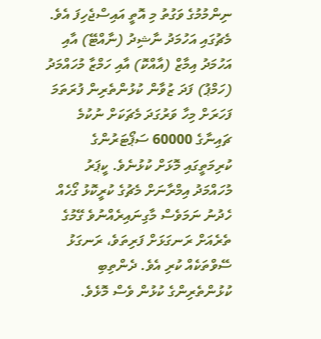ނިންމުމުގެ ވަގުތު މި އޮތީ އައިސްޖެހިފަ އެވެ. މެޗުގައި އަހުމަދު ނާޝިދު (ނާއްޓޭ) އާއި އަހުމަދު އިމާޒް (އާއްކޮ) އާއި ހަމްޒާ މުހައްމަދު (ހަމްޕު) ފަދަ ޒުވާން ކުޅުންތެރިން ފުރަތަމަ ފަހަރަށް މިހާ ވަރުގަދަ މެޗަކަށް ނުކުމެ ޗައިނާގެ 60000 ސަޕޯޓަރުންގެ ކުރިމަތީގައި މޮޅަށް ކުޅުނެވެ. ކީޕަރު މުހައްމަދު އިމްރާނަށް މެޗުގެ ކުރީކޮޅު ގޯހެއް ހެދުނު ނަމަވެސް މާގިނައިރެއްނުވެ ގޭމުގެ ތެރެއަށް ރަނގަޅަށް ފަރިތަވެ، ރަނގަޅު ސޭވްތަކެއް ކުރި އެވެ. ދެންތިބި ކުޅުންތެރިންގެ ކުޅުން ވެސް މޮޅެވެ.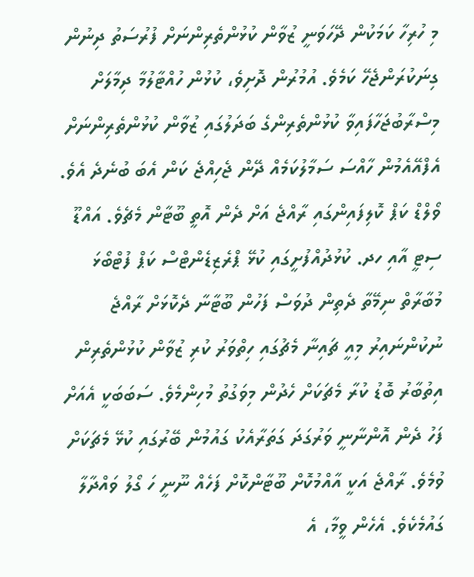މި ހުރިހާ ކަމަކުން ދޭހަވަނީ ޒުވާން ކުޅުންތެރިންނަށް ފުރުސަތު ދިނުން ގިނަކުރަންޖެހޭ ކަމެވެ. އުމުރުން ދޮށިވެ، ކުޅުން ހުއްޓާލުމާ ދިމާލަށް މިސްރާބުޖަހާފައިވާ ކުޅުންތެރިންގެ ބަދަލުގައި ޒުވާން ކުޅުންތެރިންނަށް އެފްއޭއެމުން ހާއްސަ ސަމާލުކަމެއް ދޭން ޖެހިއްޖެ ކަން އެބަ ބުނެދެ އެވެ.
ވޯލްޑް ކަޕް ކޮލިފައިންގައި ރާއްޖެ އަށް ދެން އޮތީ ބޫޓާން މެޗެވެ. އައްޑޫ ސިޓީ އާއި ހދ. ކުޅުދުއްފުށީގައި ކުޅޭ ޕްރެޒިޑެންޓްސް ކަޕް ފުޓްބޯޅަ މުބާރާތް ނިމޭތާ ދެތިން ދުވަސް ފަހުން ބޫޓާނާ ދެކޮޅަށް ރާއްޖެ ނުކުންނައިރު މިއީ ޗައިނާ މެޗުގައި ހިތްވަރު ކުރި ޒުވާން ކުޅުންތެރިން އިތުބާރު ބޮޑު ކުރާ މެޗަކަށް ހެދުން މިވަގުތު މުހިންމެވެ. ސަބަބަކީ އެއަށް ފަހު ދެން އޮންނާނީ ވަރުގަދަ ގަތަރާއެކު ގައުމުން ބޭރުގައި ކުޅޭ މެޗަކަށް ވުމެވެ. ރާއްޖެ އަކީ އާއްމުކޮށް ބޫޓާންކޮށް ފަހެއް ނޫނީ ހަ ގޯލު ވައްދާލާ ގައުމެކެވެ. އެހެން ވީމާ، އެ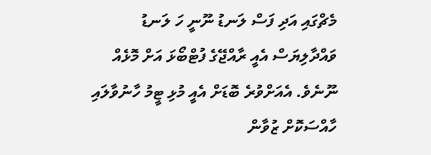މެޗްގައި އަދި ފަސް ލަނޑު ނޫނީ ހަ ލަނޑު ވައްދާލިޔަސް އެއީ ރާއްޖޭގެ ފުޓްބޯޅަ އަށް މޮޅެއް ނޫނެވެ. އެއަށްވުރެ ބޮޑަށް އެއީ މުޅި ޓީމު ހާނުވާލައި ހާއްސަކޮށް ޒުވާން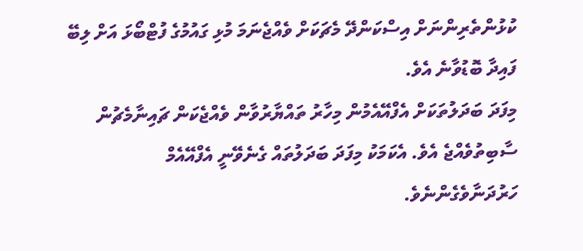ކުޅުންތެރިންނަށް އިސްކަންދޭ މެޗަކަށް ވެއްޖެނަމަ މުޅި ގައުމުގެ ފުޓްބޯޅަ އަށް ލިބޭ ފައިދާ ބޮޑުވާނެ އެވެ.
މިފަދަ ބަދަލުތަކަށް އެފްއޭއެމުން މިހާރު ތައްޔާރުވާން ވެއްޖެކަން ޗައިނާމެޗުން ސާބިތުވެއްޖެ އެވެ. އެކަމަކު މިފަދަ ބަދަލުތައް ގެނެވޭނީ އެފްއޭއެމް ހަރުދަނާވެގެންނެވެ.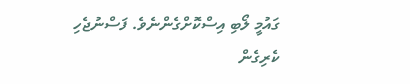ގައުމީ ލޯބި އިސްކޮށްގެންނެވެ. ފަސްނުޖެހި ކެރިގެން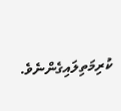ކުރިމަތިލައިގެންނެވެ.